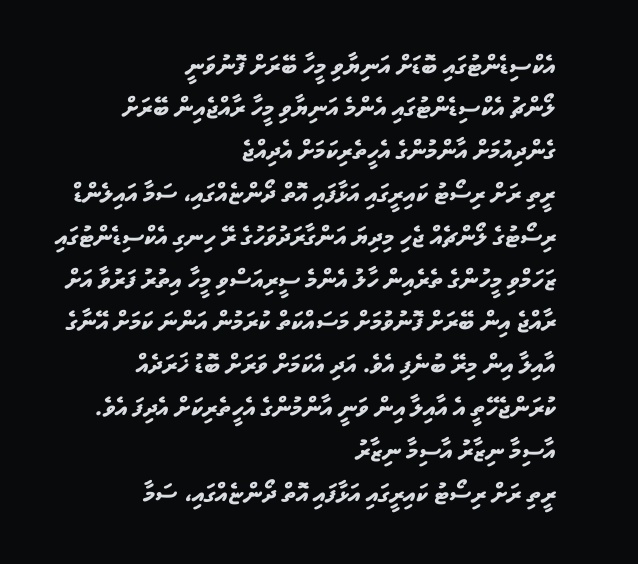އެކްސިޑެންޓުގައި ބޮޑަށް އަނިޔާވި މީހާ ބޭރަށް ފޮނުވަނީ
ލޯންޗު އެކްސިޑެންޓުގައި އެންމެ އަނިޔާވި މީހާ ރާއްޖެއިން ބޭރަށް ގެންދިއުމަށް އާންމުންގެ އެހީތެރިކަމަށް އެދިއްޖެ
ރީތި ރަށް ރިސޯޓު ކައިރީގައި އަޅާފައި އޮތް ދޯންޏެއްގައި، ސަމާ އައިލެންޑް ރިސޯޓުގެ ލޯންޗެއް ޖެހި މިދިޔަ އަންގާރަދުވަހުގެ ރޭ ހިނގި އެކްސިޑެންޓުގައި ޒަހަމްވި މީހުންގެ ތެރެއިން ހާލު އެންމެ ސީރިއަސްވި މީހާ އިތުރު ފަރުވާ އަށް ރާއްޖެ އިން ބޭރަށް ފޮނުވުމަށް މަސައްކަތް ކުރަމުން އަންނަ ކަމަށް އޭނާގެ އާއިލާ އިން މިރޭ ބުނެފި އެވެ. އަދި އެކަމަށް ވަރަށް ބޮޑު ޚަރަދެއް ކުރަންޖެހޭތީ އެ އާއިލާ އިން ވަނީ އާންމުންގެ އެހީތެރިކަށް އެދިފަ އެވެ.
އާސިމާ ނިޒާރު އާސިމާ ނިޒާރު
ރީތި ރަށް ރިސޯޓު ކައިރީގައި އަޅާފައި އޮތް ދޯންޏެއްގައި، ސަމާ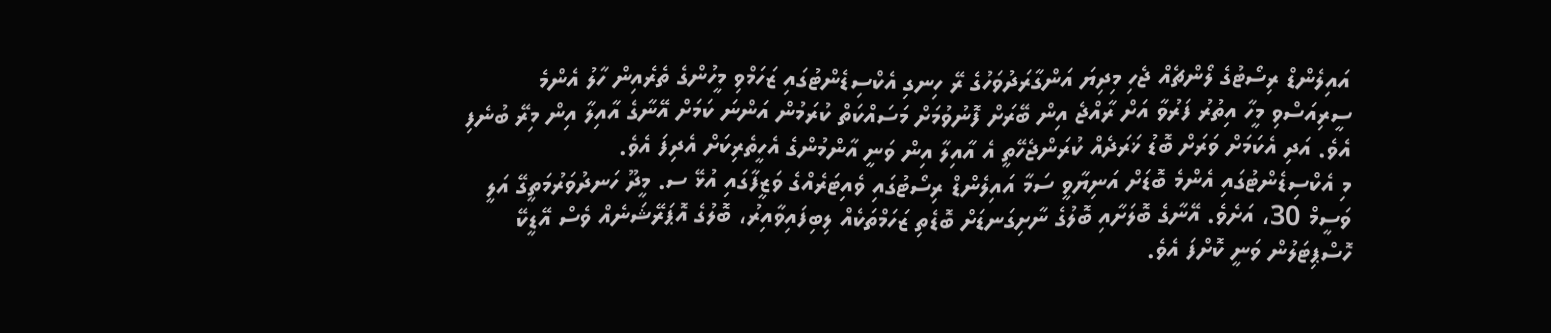އައިލެންޑް ރިސޯޓުގެ ލޯންޗެއް ޖެހި މިދިޔަ އަންގާރަދުވަހުގެ ރޭ ހިނގި އެކްސިޑެންޓުގައި ޒަހަމްވި މީހުންގެ ތެރެއިން ހާލު އެންމެ ސީރިއަސްވި މީހާ އިތުރު ފަރުވާ އަށް ރާއްޖެ އިން ބޭރަށް ފޮނުވުމަށް މަސައްކަތް ކުރަމުން އަންނަ ކަމަށް އޭނާގެ އާއިލާ އިން މިރޭ ބުނެފި އެވެ. އަދި އެކަމަށް ވަރަށް ބޮޑު ޚަރަދެއް ކުރަންޖެހޭތީ އެ އާއިލާ އިން ވަނީ އާންމުންގެ އެހީތެރިކަށް އެދިފަ އެވެ.
މި އެކްސިޑެންޓުގައި އެންމެ ބޮޑަށް އަނިޔާވީ ސަމާ އައިލެންޑް ރިސޯޓުގައި ވެއިޓަރެއްގެ ވަޒީފާގައި އުޅޭ ސ. މީދޫ ހަނދުވަރުމަތީގޭ އަލީ ވަސީމް 30، އަށެވެ. އޭނާގެ ބޮލަށާއި ބޮލުގެ ނާށިގަނޑަށް ބޮޑެތި ޒަހަމްތަކެއް ލިބިފައިވާއިރު، ބޮލުގެ އޮޕަރޭޝަނެއް ވެސް އޭޑީކޭ ހޮސްޕިޓަލުން ވަނީ ކޮށްފަ އެވެ.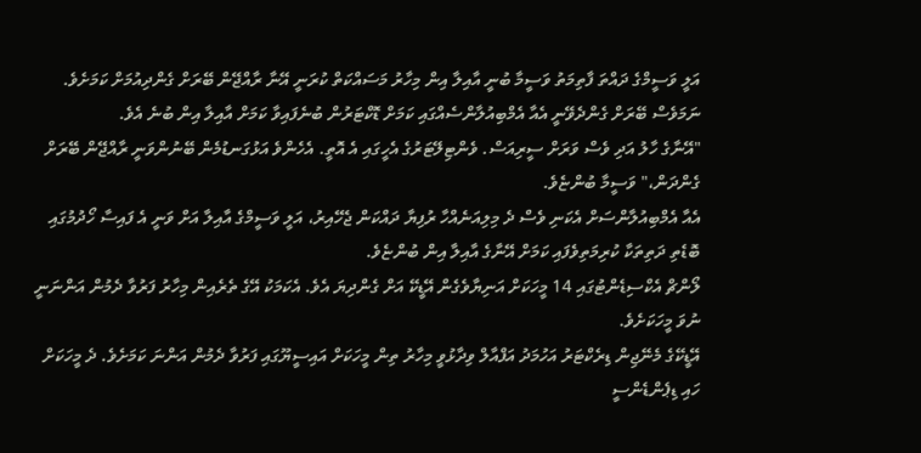އަލީ ވަސީމްގެ ދައްތަ ފާތިމަތު ވަސީމާ ބުނީ އާއިލާ އިން މިހާރު މަސައްކަތް ކުރަނީ އޭނާ ރާއްޖޭން ބޭރަށް ގެންދިއުމަށް ކަމަށެވެ. ނަމަވެސް ބޭރަށް ގެންދެވޭނީ އެއާ އެމްބިއުލާންސެއްގައި ކަމަށް ޑޮކްޓަރުން ބުނެފައިވާ ކަމަށް އާއިލާ އިން ބުނެ އެވެ.
"އޭނާގެ ހާލު އަދި ވެސް ވަރަށް ސީރިއަސް. ވެންޓިލޭޓަރުގެ އެހީގައި އެ އޮތީ. އެހެންވެ އަޅުގަނޑުމެން ބޭނުންވަނީ ރާއްޖޭން ބޭރަށް ގެންދަން،" ވަސީމާ ބުންޏެވެ.
އެއާ އެމްބިއުލާންސަށް އެކަނި ވެސް ދެ މިލިއަނެއްހާ ރުފިޔާ ދައްކަން ޖެހޭއިރު، އަލީ ވަސީމްގެ އާއިލާ އަށް ވަނީ އެ ފައިސާ ހޯދުމުގައި ބޮޑެތި ދަތިތަކާ ކުރިމަތިވެފައި ކަމަށް އޭނާގެ އާއިލާ އިން ބުންޏެވެ.
ލޯންޗް އެކްސިޑެންޓުގައި 14 މީހަކަށް އަނިޔާވެގެން އޭޑީކޭ އަށް ގެންދިޔަ އެވެ. އެކަމަކު އޭގެ ތެރެއިން މިހާރު ފަރުވާ ދެމުން އަންނަނީ ނުވަ މީހަކަށެވެ.
އޭޑީކޭގެ މެނޭޖިން ޑިރެކްޓަރު އަހުމަދު އަފްއާލް ވިދާޅުވީ މިހާރު ތިން މީހަކަށް އައިސީޔޫގައި ފަރުވާ ދެމުން އަންނަ ކަމަށެވެ. ދެ މީހަކަށް ހައި ޑިޕެންޑެންސީ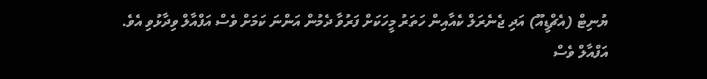ޔުނިޓް (އެޗްޑީއޫ) އަދި ޖެނެރަލް ކެއާއިން ހަތަރު މީހަކަށް ފަރުވާ ދެމުން އަންނަ ކަމަށް ވެސް އަފްއާލް ވިދާޅުވި އެވެ.
އަފްއާލް ވެސް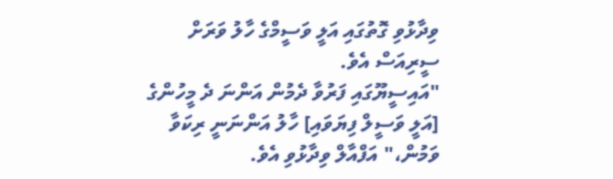ވިދާޅުވި ގޮތުގައި އަލީ ވަސީމްގެ ހާލު ވަރަށް ސީރިއަސް އެވެ.
"އައިސީޔޫގައި ފަރުވާ ދެމުން އަންނަ ދެ މީހުންގެ [އަލީ ވަސީލް ފިޔަވައި] ހާލު އަންނަނީ ރިކަވާ ވަމުން،" އަފްއާލް ވިދާޅުވި އެވެ.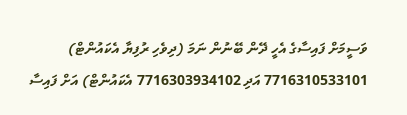ވަސީމަށް ފައިސާގެ އެހީ ދޭން ބޭނުން ނަމަ (ދިވެހި ރުފިޔާ އެކައުންޓް) 7716310533101 އަދި 7716303934102 އެކައުންޓް) އަށް ފައިސާ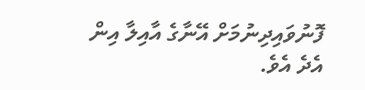ފޮނުވައިދިނުމަށް އޭނާގެ އާއިލާ އިން އެދެ އެވެ.